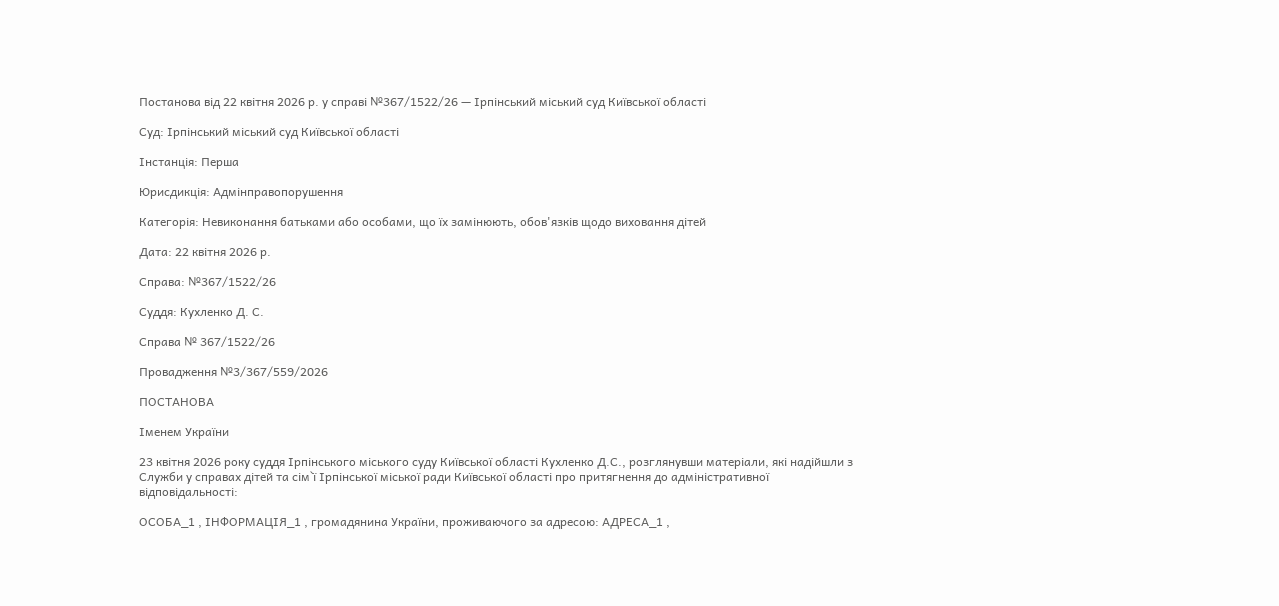Постанова від 22 квітня 2026 р. у справі №367/1522/26 — Ірпінський міський суд Київської області

Суд: Ірпінський міський суд Київської області

Інстанція: Перша

Юрисдикція: Адмінправопорушення

Категорія: Невиконання батьками або особами, що їх замінюють, обов'язків щодо виховання дітей

Дата: 22 квітня 2026 р.

Справа: №367/1522/26

Суддя: Кухленко Д. С.

Справа № 367/1522/26

Провадження №3/367/559/2026

ПОСТАНОВА

Іменем України

23 квітня 2026 року суддя Ірпінського міського суду Київської області Кухленко Д.С., розглянувши матеріали, які надійшли з Служби у справах дітей та сім`ї Ірпінської міської ради Київської області про притягнення до адміністративної відповідальності:

ОСОБА_1 , ІНФОРМАЦІЯ_1 , громадянина України, проживаючого за адресою: АДРЕСА_1 ,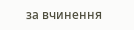за вчинення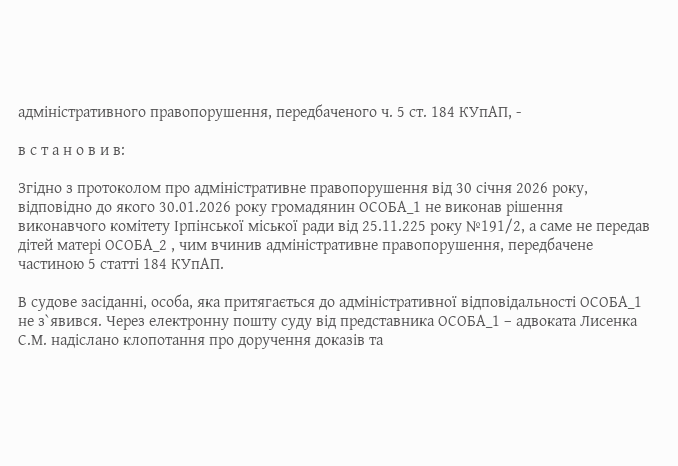адміністративного правопорушення, передбаченого ч. 5 ст. 184 КУпАП, -

в с т а н о в и в:

Згідно з протоколом про адміністративне правопорушення від 30 січня 2026 року, відповідно до якого 30.01.2026 року громадянин ОСОБА_1 не виконав рішення виконавчого комітету Ірпінської міської ради від 25.11.225 року №191/2, а саме не передав дітей матері ОСОБА_2 , чим вчинив адміністративне правопорушення, передбачене частиною 5 статті 184 КУпАП.

В судове засіданні, особа, яка притягається до адміністративної відповідальності ОСОБА_1 не з`явився. Через електронну пошту суду від представника ОСОБА_1 – адвоката Лисенка С.М. надіслано клопотання про доручення доказів та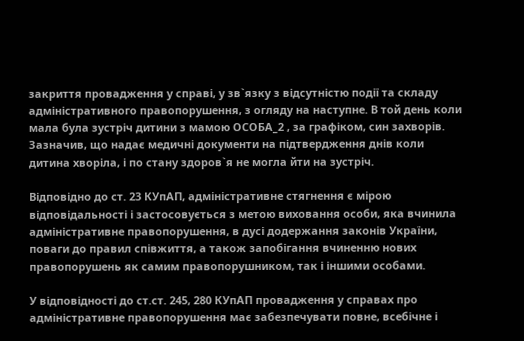закриття провадження у справі, у зв`язку з відсутністю події та складу адміністративного правопорушення, з огляду на наступне. В той день коли мала була зустріч дитини з мамою ОСОБА_2 , за графіком, син захворів. Зазначив, що надає медичні документи на підтвердження днів коли дитина хворіла, і по стану здоров`я не могла йти на зустріч.

Відповідно до ст. 23 КУпАП, адміністративне стягнення є мірою відповідальності і застосовується з метою виховання особи, яка вчинила адміністративне правопорушення, в дусі додержання законів України, поваги до правил співжиття, а також запобігання вчиненню нових правопорушень як самим правопорушником, так і іншими особами.

У відповідності до ст.ст. 245, 280 КУпАП провадження у справах про адміністративне правопорушення має забезпечувати повне, всебічне і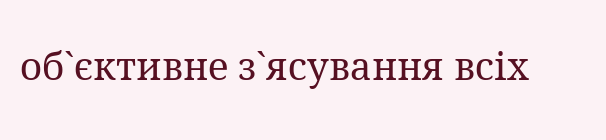об`єктивне з`ясування всіх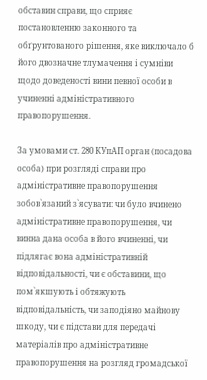обставин справи, що сприяє постановленню законного та обґрунтованого рішення, яке виключало б його двозначне тлумачення і сумніви щодо доведеності вини певної особи в учиненні адміністративного правопорушення.

За умовами ст. 280 КУпАП орган (посадова особа) при розгляді справи про адміністративне правопорушення зобов`язаний з`ясувати: чи було вчинено адміністративне правопорушення, чи винна дана особа в його вчиненні, чи підлягає вона адміністративній відповідальності, чи є обставини, що пом`якшують і обтяжують відповідальність, чи заподіяно майнову шкоду, чи є підстави для передачі матеріалів про адміністративне правопорушення на розгляд громадської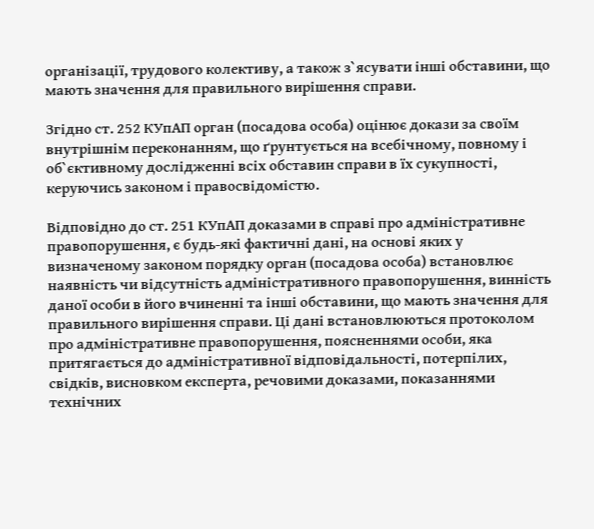організації, трудового колективу, а також з`ясувати інші обставини, що мають значення для правильного вирішення справи.

Згідно ст. 252 КУпАП орган (посадова особа) оцінює докази за своїм внутрішнім переконанням, що ґрунтується на всебічному, повному і об`єктивному дослідженні всіх обставин справи в їх сукупності, керуючись законом і правосвідомістю.

Відповідно до ст. 251 КУпАП доказами в справі про адміністративне правопорушення, є будь-які фактичні дані, на основі яких у визначеному законом порядку орган (посадова особа) встановлює наявність чи відсутність адміністративного правопорушення, винність даної особи в його вчиненні та інші обставини, що мають значення для правильного вирішення справи. Ці дані встановлюються протоколом про адміністративне правопорушення, поясненнями особи, яка притягається до адміністративної відповідальності, потерпілих, свідків, висновком експерта, речовими доказами, показаннями технічних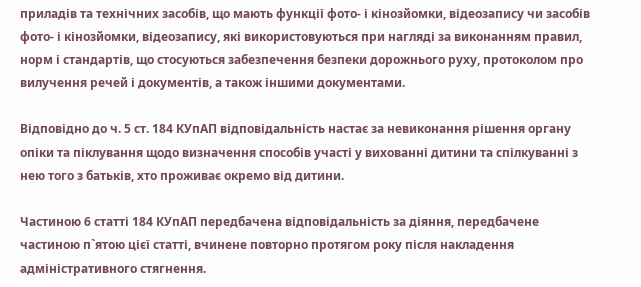приладів та технічних засобів, що мають функції фото- і кінозйомки, відеозапису чи засобів фото- і кінозйомки, відеозапису, які використовуються при нагляді за виконанням правил, норм і стандартів, що стосуються забезпечення безпеки дорожнього руху, протоколом про вилучення речей і документів, а також іншими документами.

Відповідно до ч. 5 ст. 184 КУпАП відповідальність настає за невиконання рішення органу опіки та піклування щодо визначення способів участі у вихованні дитини та спілкуванні з нею того з батьків, хто проживає окремо від дитини.

Частиною 6 статті 184 КУпАП передбачена відповідальність за діяння, передбачене частиною п`ятою цієї статті, вчинене повторно протягом року після накладення адміністративного стягнення.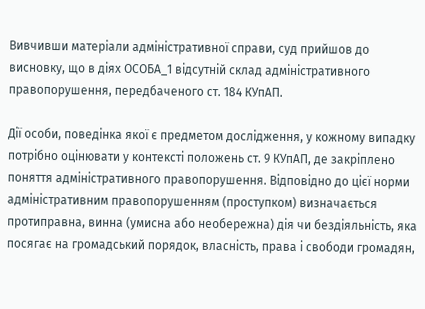Вивчивши матеріали адміністративної справи, суд прийшов до висновку, що в діях ОСОБА_1 відсутній склад адміністративного правопорушення, передбаченого ст. 184 КУпАП.

Дії особи, поведінка якої є предметом дослідження, у кожному випадку потрібно оцінювати у контексті положень ст. 9 КУпАП, де закріплено поняття адміністративного правопорушення. Відповідно до цієї норми адміністративним правопорушенням (проступком) визначається протиправна, винна (умисна або необережна) дія чи бездіяльність, яка посягає на громадський порядок, власність, права і свободи громадян,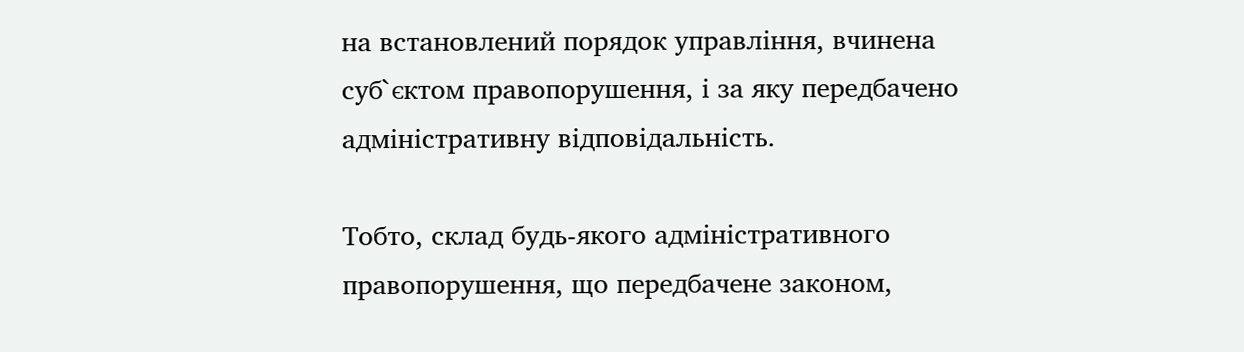на встановлений порядок управління, вчинена суб`єктом правопорушення, і за яку передбачено адміністративну відповідальність.

Тобто, склад будь-якого адміністративного правопорушення, що передбачене законом,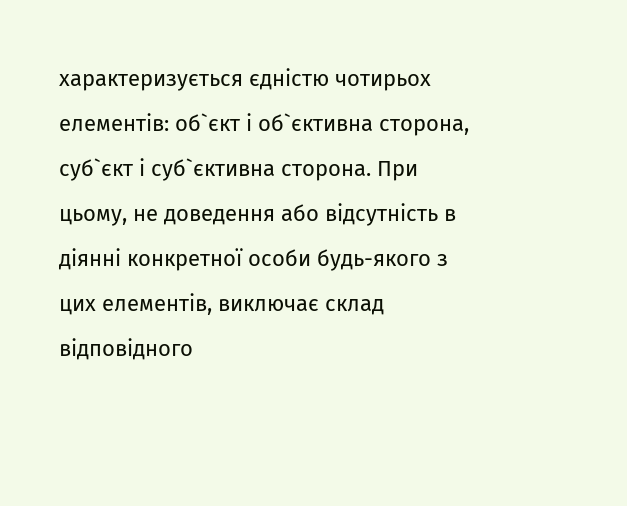характеризується єдністю чотирьох елементів: об`єкт і об`єктивна сторона, суб`єкт і суб`єктивна сторона. При цьому, не доведення або відсутність в діянні конкретної особи будь-якого з цих елементів, виключає склад відповідного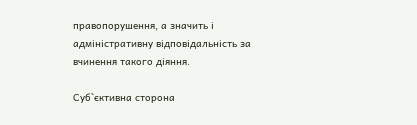правопорушення, а значить і адміністративну відповідальність за вчинення такого діяння.

Суб`єктивна сторона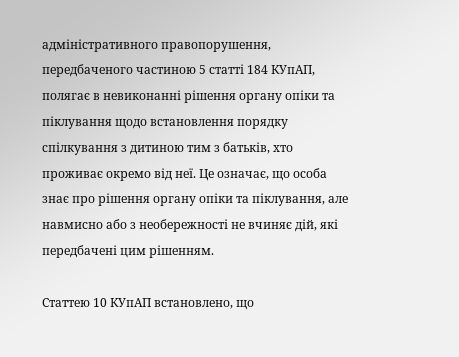адміністративного правопорушення, передбаченого частиною 5 статті 184 КУпАП, полягає в невиконанні рішення органу опіки та піклування щодо встановлення порядку спілкування з дитиною тим з батьків, хто проживає окремо від неї. Це означає, що особа знає про рішення органу опіки та піклування, але навмисно або з необережності не вчиняє дій, які передбачені цим рішенням.

Статтею 10 КУпАП встановлено, що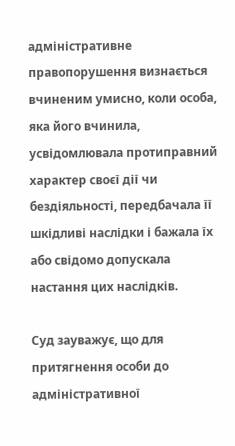адміністративне правопорушення визнається вчиненим умисно, коли особа, яка його вчинила, усвідомлювала протиправний характер своєї дії чи бездіяльності, передбачала її шкідливі наслідки і бажала їх або свідомо допускала настання цих наслідків.

Суд зауважує, що для притягнення особи до адміністративної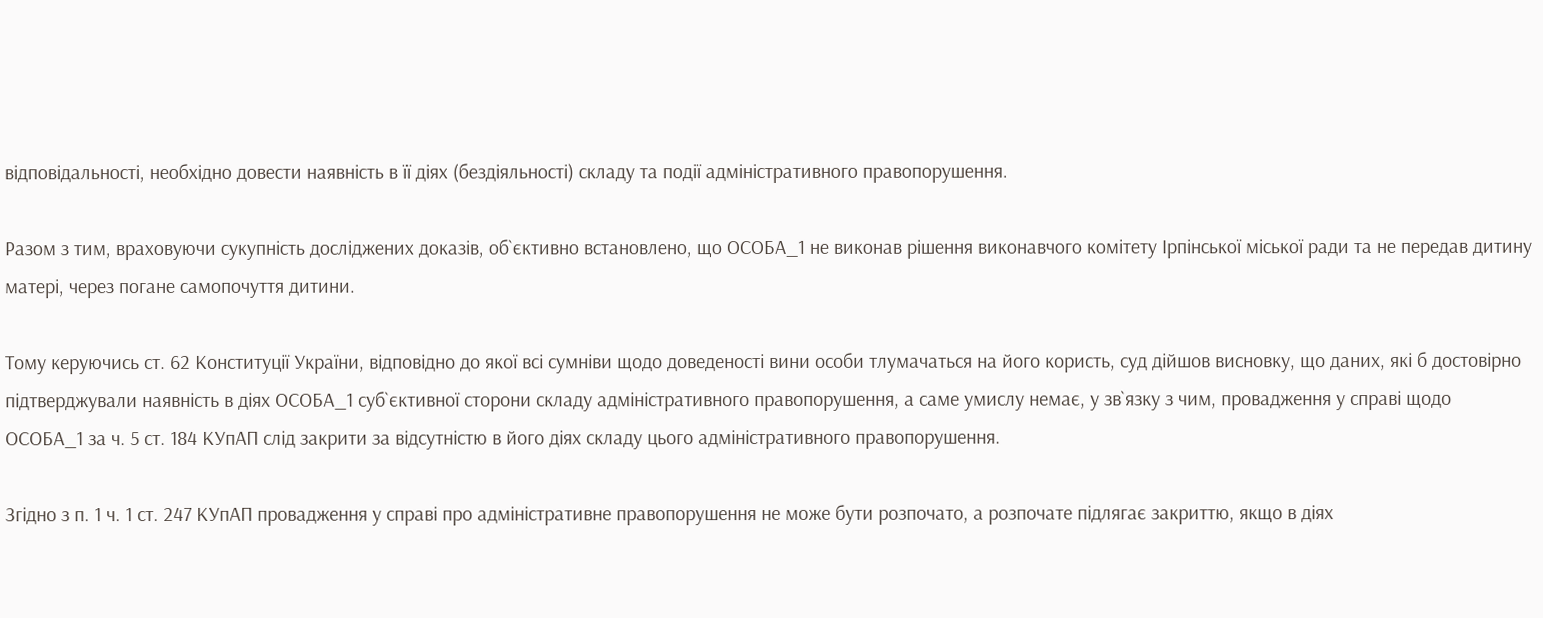відповідальності, необхідно довести наявність в її діях (бездіяльності) складу та події адміністративного правопорушення.

Разом з тим, враховуючи сукупність досліджених доказів, об`єктивно встановлено, що ОСОБА_1 не виконав рішення виконавчого комітету Ірпінської міської ради та не передав дитину матері, через погане самопочуття дитини.

Тому керуючись ст. 62 Конституції України, відповідно до якої всі сумніви щодо доведеності вини особи тлумачаться на його користь, суд дійшов висновку, що даних, які б достовірно підтверджували наявність в діях ОСОБА_1 суб`єктивної сторони складу адміністративного правопорушення, а саме умислу немає, у зв`язку з чим, провадження у справі щодо ОСОБА_1 за ч. 5 ст. 184 КУпАП слід закрити за відсутністю в його діях складу цього адміністративного правопорушення.

Згідно з п. 1 ч. 1 ст. 247 КУпАП провадження у справі про адміністративне правопорушення не може бути розпочато, а розпочате підлягає закриттю, якщо в діях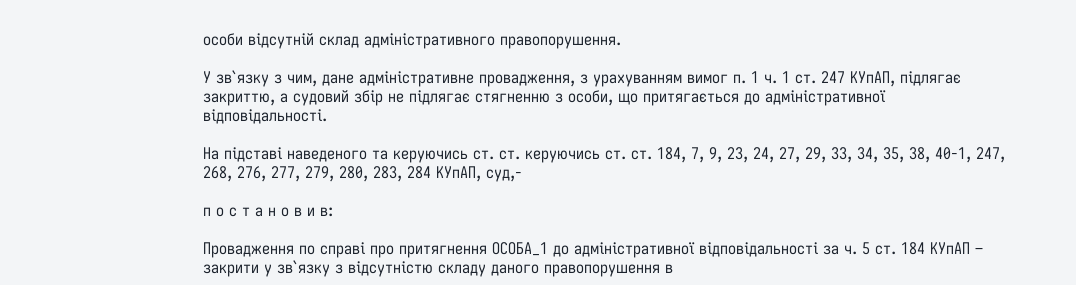особи відсутній склад адміністративного правопорушення.

У зв`язку з чим, дане адміністративне провадження, з урахуванням вимог п. 1 ч. 1 ст. 247 КУпАП, підлягає закриттю, а судовий збір не підлягає стягненню з особи, що притягається до адміністративної відповідальності.

На підставі наведеного та керуючись ст. ст. керуючись ст. ст. 184, 7, 9, 23, 24, 27, 29, 33, 34, 35, 38, 40-1, 247, 268, 276, 277, 279, 280, 283, 284 КУпАП, суд,-

п о с т а н о в и в:

Провадження по справі про притягнення ОСОБА_1 до адміністративної відповідальності за ч. 5 ст. 184 КУпАП – закрити у зв`язку з відсутністю складу даного правопорушення в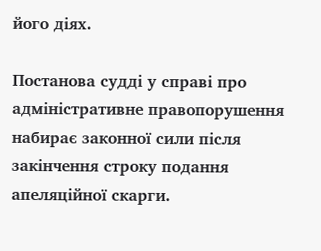його діях.

Постанова судді у справі про адміністративне правопорушення набирає законної сили після закінчення строку подання апеляційної скарги.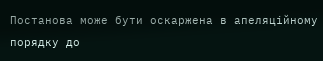Постанова може бути оскаржена в апеляційному порядку до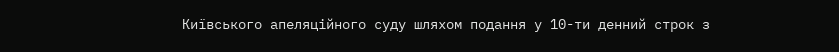Київського апеляційного суду шляхом подання у 10-ти денний строк з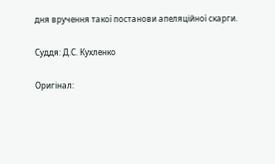дня вручення такої постанови апеляційної скарги.

Суддя: Д.С. Кухленко

Оригінал: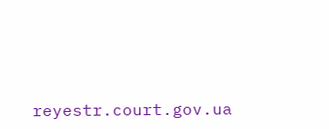reyestr.court.gov.ua